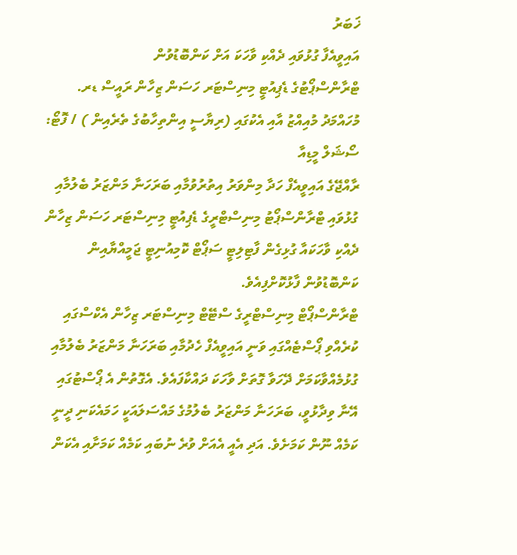ޚަބަރު
އައިވީއެފާ ގުޅުވައި ދެއްކި ވާހަކަ އަށް ކަންބޮޑުވުން
ޓްރާންސްޕޯޓުގެ ޑެޕިއުޓީ މިނިސްޓަރ ހަސަން ޒިހާން ރައީސް ޑރ. މުހައްމަދު މުއިއްޒު އާއި އެކުގައި (ރިޔާސީ އިންތިހާބުގެ ތެރެއިން ) / ފޮޓޯ: ސޯޝަލް މީޑިއާ
ރާއްޖޭގެ އައިވީއެފް ހަދާ މިންވަރު އިތުރުވުމާއި ބަރަހަނާ މަންޒަރު ބެލުމާއި ގުޅުވައި ޓްރާންސްޕޯޓު މިނިސްޓްރީގެ ޑެޕިއުޓީ މިނިސްޓަރ ހަސަން ޒިހާން ދެއްކި ވާހަކައާ ގުޅިގެން ފާޓިލިޓީ ސަޕޯޓް ކޮމިއުނިޓީ ޖަމީއްޔާއިން ކަންބޮޑުވުން ފާޅުކޮށްފިއެވެ.
ޓްރާންސްޕޯޓް މިނިސްޓްރީގެ ސްޓޭޓް މިނިސްޓަރ ޒިހާން އެކްސްގައި ކުރެއްވި ޕޯސްޓެއްގައި ވަނީ އައިވީއެފް ހެދުމާއި ބަރަހަނާ މަންޒަރު ބެލުމާއި ގުޅުމެއްވާކަމަށް ދޭހަވާ ގޮތަށް ވާހަކަ ދައްކާފައެވެ. އެގޮތުން އެ ޕޯސްޓުގައި އޭނާ ވިދާޅުވީ، ބަރަހަނާ މަންޒަރު ބެލުމުގެ މައްސަލައަކީ ހަމައެކަނި ދީނީ ކަމެއް ނޫން ކަމަށެވެ. އަދި އެއީ އެއަށް ވުރެ ނުބައި ކަމެއް ކަމަށާއި އެކަން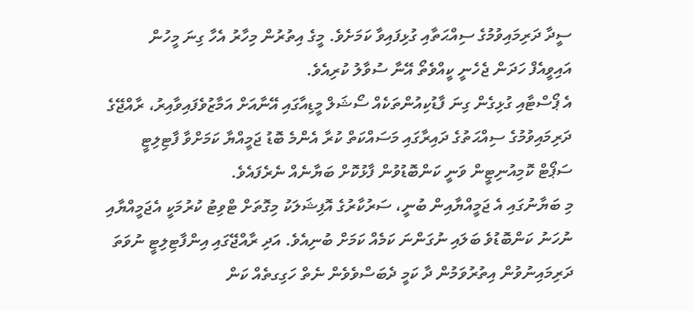ސީދާ ދަރިމައިވުމުގެ ސިއްޙަތާއި ގުޅިފައިވާ ކަމަށެވެ. މީގެ އިތުރުން މިހާރު އެހާ ގިނަ މީހުން އައިވީއެފް ހަދަން ޖެހެނީ ކީއްވެތޯ އޭނާ ސުވާލު ކުރިއެވެ.
އެ ޕޯސްޓާއި ގުޅިގެން ގިނަ ފާޑުކިއުންތަކެއް ސޯޝަލް މީޑިއާގައި އޭނާއަށް އަމާޒުވެފައިވާއިރު، ރާއްޖޭގެ ދަރިމައިވުމުގެ ސިއްޙަތުގެ ދައިރާގައި މަސައްކަތް ކުރާ އެންމެ ބޮޑު ޖަމީއްޔާ ކަމަށްވާ ފާޓިލިޓީ ސަޕޯޓް ކޮމިއުނިޓީން ވަނީ ކަންބޮޑުވުން ފާޅުކޮށް ބަޔާނެއް ނެރެފައެވެ.
މި ބަޔާނުގައި އެ ޖަމީއްޔާއިން ބުނީ، ސަރުކާރުގެ އޮފިޝަލަކު މިގޮތަށް ޓްވިޓު ކުރުމަކީ އެޖަމީއްޔާއި ނުހަނު ކަންބޮޑުވެ ބަލައި ނުގަންނަ ކަމެއް ކަމަށް ބުނިއެވެ. އަދި ރާއްޖޭގައި އިންފާޓިލިޓީ ނުވަތަ ދަރިމައިނުވުން އިތުރުވަމުން ދާ ކަމީ ދެބަސްވެވެން ނެތް ހަގިގތެއް ކަން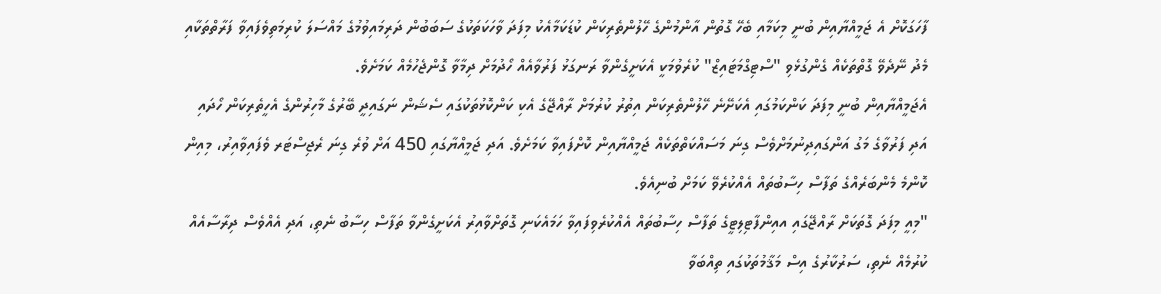ފާހަގަކޮށް އެ ޖަމީއްޔާއިން ބުނީ މިކަމާއި ބެހޭ ގޮތުން އާންމުންގެ ހޭލުންތެރިކަން ކުޑަކަމާއެކު މިފަދަ ވާހަކަތަކުގެ ސަބަބުން ދަރިމައިވުމުގެ މައްސަލަ ކުރިމަތިވެފައިވާ ފަރާތްތަކާއި މެދު ނޭދެވޭ ގޮތްތަކެއް ގެންގުޅެވި "ސްޓިގްމަޓައިޒް" ކުރެވުމަކީ އެކަށީގެންވާ ރަނގަޅު ފަރުވާއެއް ހޯދުމަށް ދިމާވާ ގޮންޖެހުމެއް ކަމަށެވެ.
އެޖަމީއްޔާއިން ބުނީ މިފަދަ ކަންކަމުގައި އެކަށޭނެ ހޭލުންތެރިކަން އިތުރު ކުރުމަށް ރާއްޖޭގެ އެކި ކަންކޮޅުތަކުގައި ސެޝަން ނަގައިދީ ބޭރުގެ މާހިރުންގެ އެހީތެރިކަން ހޯދައި އަދި ފަރުވާގެ މަގު އަންގައިދިނުމަށްވެސް ގިނަ މަސައްކަތްތަކެއް ޖަމީއްޔާއިން ކޮށްފައިވާ ކަމަށެވެ. އަދި ޖަމީއްޔާގައި 450 އަށް ވުރެ ގިނަ ރެޖިސްޓަރ ވެފައިވާއިރު، މިއިން ކޮންމެ މެންބަރެއްގެ ތަފާސް ހިސާބުތައް އެއްކުރެވޭ ކަމަށް ބުނިއެވެ.
"މިއީ މިފަދަ ގޮތަކަށް ރާއްޖޭގައި އއިންފާޓިލިޓީގެ ތަފާސް ހިސާބުތައް އެއްކުރެވިފައިވާ ހަމައެކަނި ގޮތަށްވާއިރު އެކަށީގެންވާ ތަފާސް ހިސާބު ނެތި، އަދި އެއްވެސް ދިރާސާއެއް ކުރުމެއް ނެތި، ސަރުކާރުގެ އިސް މަޤާމުތަކުގައި ތިއްބަވާ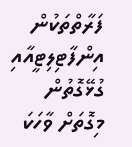ފަރާތްތަކުން އިންފާޓިލިޓީއާއި ގުޅޭގޮތުން މިގޮތަށް ވާހަކަ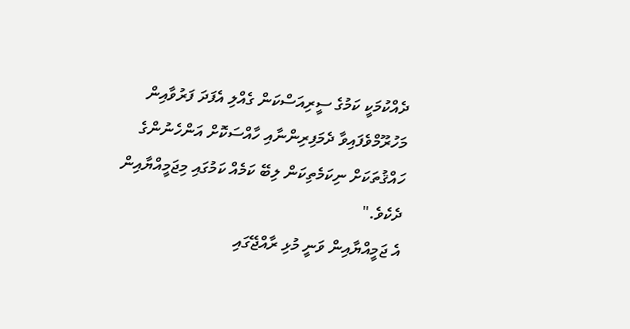ދެއްކުމަކީ ކަމުގެ ސީރިއަސްކަން ގެއްލި އެފަދަ ފަރުވާއިން މަހުރޫމްވެފައިވާ ދެމަފިރިންނާއި ހާއްސަކޮށް އަންހެނުންގެ ހައްޤުތަކަށް ނިކަމެތިކަން ލިބޭ ކަމެއް ކަމުގައި މިޖަމީއްޔާއިން ދެކެވެ."
އެ ޖަމީއްޔާއިން ވަނީ މުޅި ރާއްޖޭގައި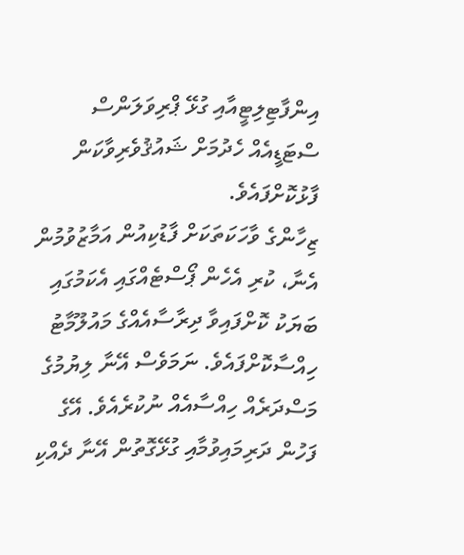އިންފާޓިލިޓީއާއި ގުޅޭ ޕްރިވަލަންސް ސްޓަޑީއެއް ހެދުމަށް ޝައުޤުވެރިވާކަން ފާޅުކޮށްފައެވެ.
ޒިހާންގެ ވާހަކަތަކަށް ފާޑުކިއުން އަމާޒުވުމުން އެނާ، ކުރި އެހެން ޕޯސްޓެއްގައި އެކަމުގައި ބަޔަކު ކޮށްފައިވާ ދިރާސާއެއްގެ މައުލޫމާޓު ހިއްސާކޮށްފައެވެ. ނަމަވެސް އޭނާ ލިޔުމުގެ މަސްދަރެއް ހިއްސާއެއް ނުކުރެއެވެ. އޭގެ ފަހުން ދަރިމައިވުމާއި ގުޅޭގޮތުން އޭނާ ދެއްކި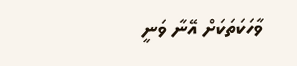ވާހަކަތަކަށް އޭނާ ވަނީ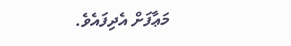މަޢާފަށް އެދިފައެވެ.